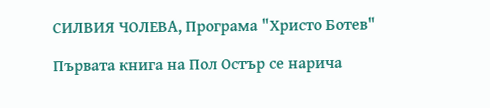СИЛВИЯ ЧОЛЕВА, Програма "Христо Ботев"

Първата книга на Пол Остър се нарича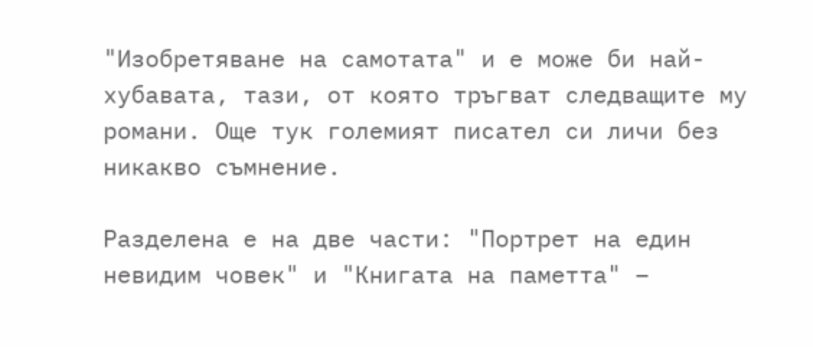"Изобретяване на самотата" и е може би най-хубавата, тази, от която тръгват следващите му романи. Още тук големият писател си личи без никакво съмнение.

Разделена е на две части: "Портрет на един невидим човек" и "Книгата на паметта" –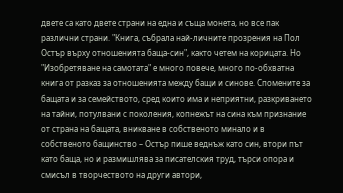двете са като двете страни на една и съща монета, но все пак различни страни. "Книга, събрала най-личните прозрения на Пол Остър върху отношенията баща-син", както четем на корицата. Но "Изобретяване на самотата" е много повече, много по-обхватна книга от разказ за отношенията между бащи и синове. Спомените за бащата и за семейството, сред които има и неприятни, разкриването на тайни, потулвани с поколения, копнежът на сина към признание от страна на бащата, вникване в собственото минало и в собственото бащинство – Остър пише веднъж като син, втори път като баща, но и размишлява за писателския труд, търси опора и смисъл в творчеството на други автори,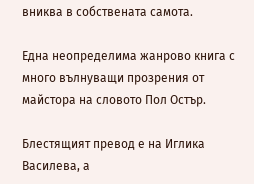вниква в собствената самота.

Една неопределима жанрово книга с много вълнуващи прозрения от майстора на словото Пол Остър.

Блестящият превод е на Иглика Василева, а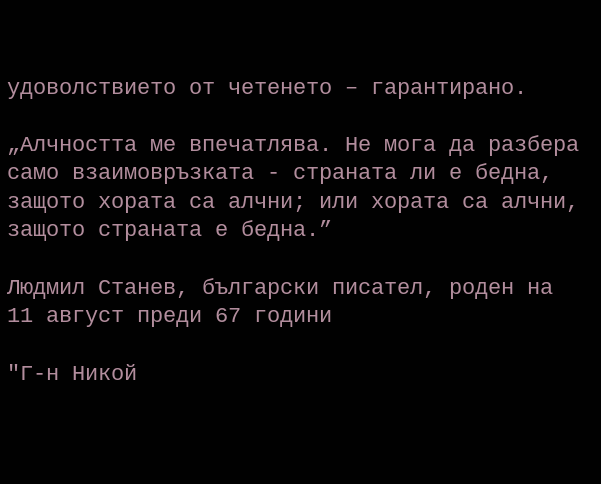удоволствието от четенето – гарантирано.

„Алчността ме впечатлява. Не мога да разбера само взаимовръзката - страната ли е бедна, защото хората са алчни; или хората са алчни, защото страната е бедна.”

Людмил Станев, български писател, роден на 11 август преди 67 години

"Г-н Никой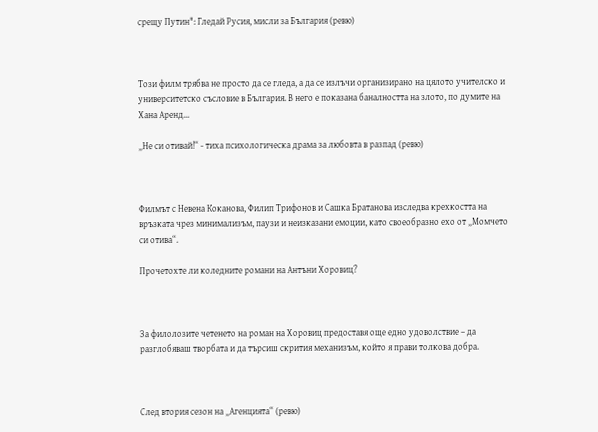срещу Путин": Гледай Русия, мисли за България (ревю)



Този филм трябва не просто да се гледа, а да се излъчи организирано на цялото учителско и университетско съсловие в България. В него е показана баналността на злото, по думите на Хана Аренд...

„Не си отивай!“ - тиха психологическа драма за любовта в разпад (ревю)



Филмът с Невена Коканова, Филип Трифонов и Сашка Братанова изследва крехкостта на връзката чрез минимализъм, паузи и неизказани емоции, като своеобразно ехо от „Момчето си отива“.

Прочетохте ли коледните романи на Антъни Хоровиц?



За филолозите четенето на роман на Хоровиц предоставя още едно удоволствие – да разглобяваш творбата и да търсиш скрития механизъм, който я прави толкова добра.



След втория сезон на „Агенцията“ (ревю)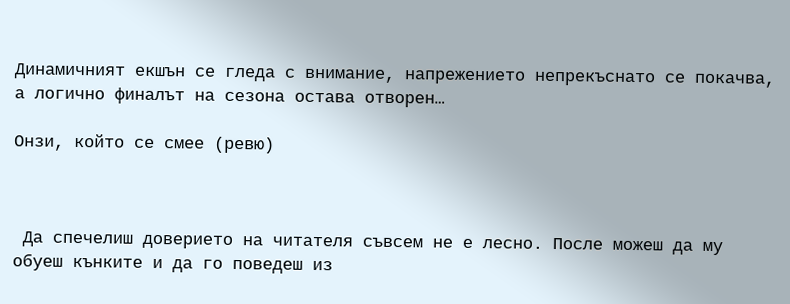Динамичният екшън се гледа с внимание, напрежението непрекъснато се покачва, а логично финалът на сезона остава отворен…

Онзи, който се смее (ревю)



 Да спечелиш доверието на читателя съвсем не е лесно. После можеш да му обуеш кънките и да го поведеш из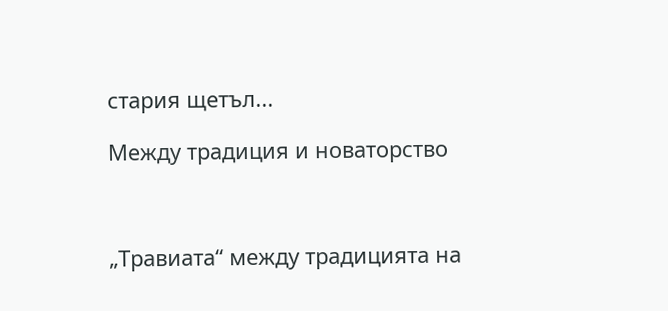стария щетъл...

Между традиция и новаторство



„Травиата“ между традицията на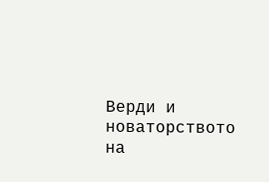Верди и новаторството на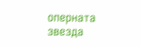оперната звезда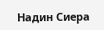Надин Сиера